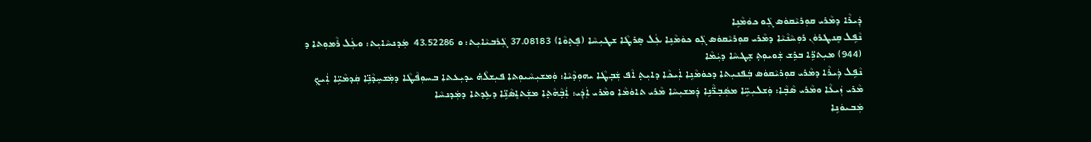ܕܲܝܪܵܐ ܕܡܵܪܝ ܩܘܼܪܝܵܩܘܿܣ ܓܲܘ ܟܘܿܡܵܢܹܐ
ܢܵܦܹܠ ܩܸܢܛܪܘܿܢ ܪܘܼܚܵܢܵܝܵܐ ܕܡܵܪܝ ܩܘܼܪܝܵܩܘܿܣ ܓܲܘ ܟܘܿܡܵܢܹܐ ܥܲܠ ܣܸܪܛܵܐ ܫܛܝܼܚܵܐ (ܦܸܬ݂ܘܵܐ) 37.08183 ܓܲܪܒܝܵܐܝܼܬ: ܘ 43.52286  ܡܲܕܢܚܵܐܝܼܬ: ܘܥܲܠ ܪܵܡܘܼܬܐ ܕ (944) ܡܝܼܬܪܹ̈ܐ ܒܪܹܫ ܫܲܘܝܘܼܬ݂ ܫܸܛܚܵܐ ܕܝܲܡܵܐ
ܢܵܦܹܠ ܕܲܝܪܵܐ ܕܡܵܪܝ ܩܘܼܪܝܵܩܘܿܣ ܒܲܦܢܝܼܬܐ ܕܟܘܿܡܵܢܹܐ ܐܲܝܟܵܐ ܕܐܝܼܬ݂ ܐܵܦ ܫܲܒ݂ܛܵܐ ܝܗܘܼܕܵܝܵܐ: ܘܲܡܫܝܼܚܵܝܘܼܬܐ ܦܝܼܫܠܵܗ̇ ܝܕܝܼܥܬܐ ܒܚܘܼܦܵܛܵܐ ܕܡܲܫܚܸܕܵܢܹ̈ܐ ܩܲܕܡܵܝܹ̈ܐ ܐܲܝܟ݂ ܡܵܪܝ ܙܲܝܥܵܐ ܘܡܵܪܝ ܣܵܒ݂ܵܐ: ܘܲܫܠܝܼܚܹ̈ܐ ܡܣܲܒ݂ܪ̈ܵܢܹܐ ܕܲܡܫܝܼܚܵܐ ܡܵܪܝ ܬܐܘܿܡܵܐ ܘܡܵܪܝ ܐܲܕܲܝ: ܐܲܒ݂ܵܗܵܬ݂ܐ ܡܫܲܬܐܸܣܵܢܹ̈ܐ ܕܥܹܕܬܐ ܕܡܲܕܢܚܵܐ
ܡܲܒܝܘܿܢܹܐ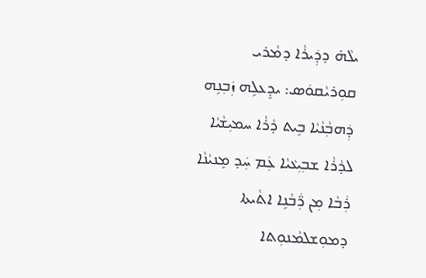ܝܠܵܗ̇ ܕܕܲܝܪܵܐ ܕܡܵܪܝ ܩܘܼܪܝܵܩܘܿܣ: ܝܕܸܥܠܹܗ ܙܲܒ݂ܢܹܗ ܕܲܗܒ݂ܵܢܵܝܵܐ ܒܹܝܬ ܕܵܪܵܐ ܚܡܝܼܫܵܝܵܐ ܠܕܵܪܵܐ ܫܒ݂ܝܼܥܵܝܵܐ ܥܲܡ ܚܲܕ ܡܸܢܝܵܢܵܐ ܪܲܒܵܐ ܡܼܢ ܪ̈ܲܒܵܢܹܐ ܐܬܵܝܬܐ ܕܡܘܼܫܠܡܵܢܘܼܬܐ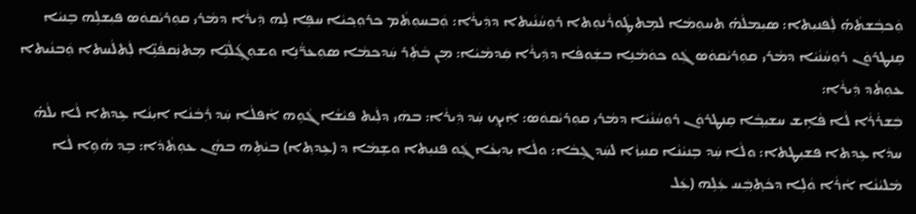ܘܲܟܒ݂ܵܫܬܵܗ̇ ܠܲܦܢܝܼܬܐ: ܣܝܼܡܠܵܗ̇ ܬܚܘܼܡܵܐ ܠܡܸܬܛܲܘܪܵܢܘܼܬܐ ܪܘܼܚܵܢܵܝܬܐ ܕܕܲܝܪܵܐ: ܘܲܒܚܘܼܬܵܡ ܟܪܘܼܟ݂ܝܵܐ ܚܦܹܐ ܠܹܗ ܕܲܝܪܵܐ ܕܡܵܪܝ ܩܘܼܪܝܵܩܘܿܣ ܦܝܼܫܠܹܗ ܒܸܢܝܵܐ ܩܸܢܛܪܘܿܢ ܪܘܼܚܵܢܵܝܵܐ ܕܡܵܪܝ ܩܘܼܪܝܵܩܘܿܣ ܓܲܘ ܟܘܿܡܵܢܹܐ ܒܫܲܘܦܵܐ ܕܕܲܝܪܵܐ ܩܲܕܡܵܝܵܐ: ܡܼܢ ܒܵܬܲܪ ܚܲܕܟܡܵܐ ܣܘܼܥܪ̈ܵܢܹܐ ܘܫܘܼܓ݂݇ܠܵܢܹ̈ܐ ܡܸܬܢܲܩܦܵܢܹ̈ܐ ܠܲܬܠܵܚܬܐ ܘܲܒܢܵܝܬܐ
ܥܘܼܬܵܕ ܕܲܝܪܵܐ:
ܒܲܫܪܵܪܵܐ ܠܵܐ ܦܵܐܹܫ ܚܫܝܼܒ݂ܵܐ ܩܸܢܛܪܘܿܢ ܪܘܼܚܵܢܵܝܵܐ ܕܡܵܪܝ ܩܘܼܪܝܵܩܘܿܣ: ܐܲܝܟ݂ ܚܲܕ ܕܲܝܪܵܐ: ܒܗܿܝ ܕܠܲܝܬ ܦܝܵܫܵܐ ܓܵܘܹܗ ܐܵܦܠܵܐ ܚܲܕ ܪܲܒܵܢܵܐ ܐܝܼܢܵܐ ܥܹܕܬܐ ܠܵܐ ܝܠܵܗ̇ ܚܕܵܐ ܥܹܕܬܐ ܦܫܝܼܛܬܐ: ܘܠܵܐ ܚܲܕ ܒܸܢܝܵܢܵܐ ܩܢܝܼܙܵܐ ܠܚܲܕ ܓܹܒܵܐ: ܘܠܵܐ ܝܼܕܝܼܥܵܐ ܓܲܘ ܦܢܝܼܬܐ ܘܫܸܡܵܐ ܕ (ܥܹܕܬ݂ܐ) ܒܝܵܬܹܗ ܒܗܵܢ ܥܘܼܬܵܕܵܐ: ܒܸܕ ܗܵܘܹܐ ܠܵܐ ܡܵܠܝܵܢܵܐ ܐܵܪܵܐ ܘܵܠܹܐ ܕܟܵܬ݂ܒ݂ܲܚ ܥܲܠܹܗ (ܥܲܠ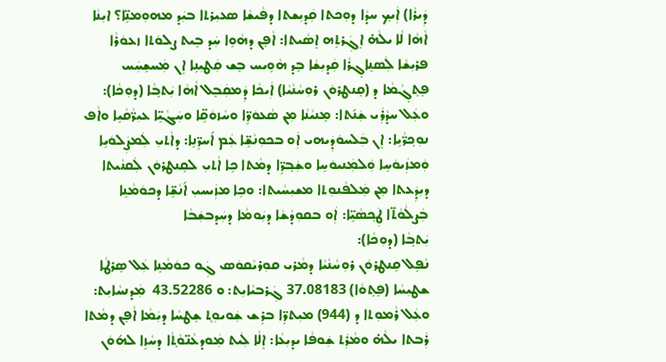ܕܲܝܪܵܐ) ܐܲܝܟ݂ ܚܕܵܐ ܕܘܼܟܬܐ ܩܲܕܝܼܫܬܐ ܕܦܵܝܫܵܐ ܣܥܝܼܪܬܐ ܒܝܲܕ ܡܗܘܼܡܢܹ̈ܐ؟ ܐܝܼܢܵܐ ܐܵܗܵܐ ܠܵܐ ܝܠܵܗ̇ ܐܸܓܲܪܬܹܗ ܐܸܣܵܝܬܐ: ܐܵܦܸܢ ܕܗܵܘܹܐ ܚܲܕ ܒܹܝܬ ܨܠܘܿܬܐ ܙܥܘܿܪܵܐ ܦܪܝܼܫܵܐ ܠܲܣܢܹܐܓ݂ܪܵܐ ܩܲܕܝܼܫܵܐ ܒܸܕ ܗܵܘܹܝܚ ܒܸܫ ܩܲܛܝܼܢܹܐ ܐܸܢ ܡܲܚܫܸܚܲܚ ܦܸܬ݂ܓ݂ܵܡܵܐ ܕ (ܩܸܢܛܪܘܿܢ ܪܘܼܚܵܢܵܝܵܐ) ܐܲܝܟܵܐ ܕܲܡܩܲܒܸܠ ܐܵܗܵܐ ܝܲܬܒ݂ܵܐ (ܕܘܼܟܵܐ): ܘܥܲܠ ܚܕܵܪܲܝ ܫܲܢ݇ܬܐ: ܡܸܢܝܵܢܵܐ ܡܼܢ ܣܵܥܘܿܪܹ̈ܐ ܘܚܵܙܘܿܩܹ̈ܐ ܘܚܲܓܵܝܹ̈ܐ ܥܝܼܪ̈ܵܩܵܝܹܐ ܘܐܵܦ ܢܘܼܟ݂ܪ̈ܵܝܹܐ: ܐܸܢ ܒܲܠܚܘܿܕܲܝܗܝ ܐܲܘ ܒܟܘܼܢܵܫܹ̈ܐ ܥܲܡ ܐ݇ܚܪܹ̈ܢܹܐ: ܕܐܵܬܝܼ ܠܲܡܨܲܠܘܿܝܹܐ ܘܲܡܙܲܝܘܿܚܹܐ ܘܲܠܡܲܢܝܘܿܚܹܐ ܘܫܲܒ݂ܪܹ̈ܐ ܕܡܵܬܐ ܟܹܐ ܐܵܬܝܼ ܠܩܸܢܛܪܘܿܢ ܠܲܩܢܵܝܬܐ ܕܝܼܕܲܥܬܐ ܡܼܢ ܡܲܠܦܵܢܘܼܬܐ ܡܫܝܼܚܵܝܬܐ: ܘܟܹܐ ܡܙܲܝܚܝܼ ܐ݇ܢܵܫܹ̈ܐ ܕܟܘܿܡܵܢܹܐ ܒܲܨܠܵܘܵܬ̈ܐ ܛܲܟ݂ܣܵܝܹ̈ܐ: ܐܲܘ ܒܩܘܼܕܵܫܵܐ ܕܝܲܘܡܵܐ ܕܚܲܕܒܫܲܒܵܐ
ܝܲܬܒ݂ܵܐ (ܕܘܼܟܵܐ):
ܢܵܦܹܠ ܩܸܢܛܪܘܿܢ ܪܘܼܚܵܢܵܝܵܐ ܕܡܵܪܝ ܩܘܼܪܝܵܩܘܿܣ ܓܲܘ ܟܘܿܡܵܢܹܐ ܥܲܠ ܣܸܪܛܵܐ ܫܛܝܼܚܵܐ (ܦܸܬ݂ܘܵܐ) 37.08183 ܓܲܪܒܝܵܐܝܼܬ: ܘ 43.52286  ܡܲܕܢܚܵܐܝܼܬ: ܘܥܲܠ ܪܵܡܘܼܬܐ ܕ (944) ܡܝܼܬܪܹ̈ܐ ܒܪܹܫ ܫܲܘܝܘܼܬ݂ ܫܸܛܚܵܐ ܕܝܲܡܵܐ ܐܵܦܸܢ ܕܡܵܬܐ ܪܲܒܬܐ ܝܠܵܗ̇ ܘܡܵܪܲܬ ܫܲܘܦܵܐ ܝܕܝܼܥܵܐ: ܐܸܠܵܐ ܠܲܝܬ ܡܲܘܕܥܵܢ̈ܘܵܬ݂ܵܐ ܕܚܵܙܹܐ ܠܗ݇ܘܿܢ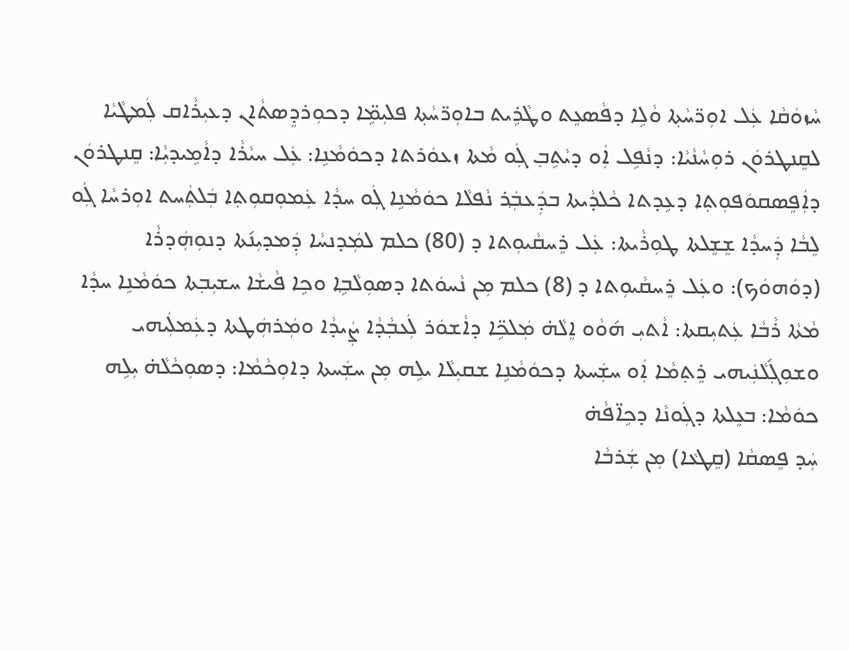ܚܵܙܘܿܩܵܐ ܥܲܠ ܐܘܼܪ̈ܚܵܬ݂ܐ ܘܵܠܹܐ ܕܦܵܣܥܸܬ ܘܛܵܪܹܝܬ ܒܐܘܼܪ̈ܚܵܬ݂ܐ ܦܠܝܼܡܹ̈ܐ ܕܟܘܼܪܕܸܣܬܵܐܢ ܕܥܝܼܪܵܐܩ ܠܲܡܛܵܝܵܐ ܠܩܸܢܛܪܘܿܢ ܪܘܼܚܵܢܵܝܵܐ: ܕܢܵܦܹܠ ܐܲܘ ܕܝܵܬܹܒ݂ ܓܲܘ ܡܵܬܐ ܙܥܘܿܪܬܐ ܕܟܘܿܡܵܢܹܐ: ܥܲܠ ܚܝܵܪܵܐ ܕܐܵܡܹܝܕܝܼܵܐ: ܩܸܢܛܪܘܿܢ ܕܐܲܦܸܣܩܘܿܦܘܼܬ݂ܐ ܕܥܹܕܬܐ ܟܵܠܕܵܝܬܐ ܒܕܲܥܒ݂ܲܪ ܢܵܦܠܵܐ ܟܘܿܡܵܢܹܐ ܓܲܘ ܚܕܵܐ ܥܲܡܘܼܩܘܼܬ݂ܐ ܒܲܠܬܲܚܬ ܐܘܼܪܚܵܐ ܓܲܘ ܠܸܒܵܐ ܕܲܚܕܵܐ ܫܸܫܸܠܬܐ ܛܘܼܪܵܝܬܐ: ܥܲܠ ܪܸܚܩܵܝܘܼܬܐ ܕ (80) ܟܠܡ ܠܡܲܕܢܚܵܐ ܕܲܡܕܝܼܢ݇ܬܐ ܕܢܘܼܗܲܕܪܵܐ (ܕܘܿܗܘܿܟ): ܘܥܲܠ ܪܸܚܩܵܝܘܼܬܐ ܕ (8) ܟܠܡ ܡܼܢ ܢܵܚܘܿܬܐ ܕܣܘܼܠܵܒ݂ܹܐ ܘܟܹܐ ܦܵܝܫܵܐ ܚܫܝܼܒ݂ܬܐ ܟܘܿܡܵܢܹܐ ܚܕܵܐ ܡܵܬܵܐ ܪܵܒܵܐ ܥܲܬܝܼܩܬܐ: ܐܵܬܝܼ ܗ݇ܘܵܘ ܐܸܠܵܗ̇ ܡܲܠܟܹ̈ܐ ܕܐܵܫܘܿܪ ܠܲܥܒ݂ܵܕܵܐ ܨܲܝܕܵܐ ܘܡܲܪܗܲܛܬܐ ܕܥܲܡܠܲܝܗܝ ܘܫܘܼܓ݂݇ܠܵܢܲܝܗܝ ܪܸܬ݂ܡܵܐ ܐܲܘ ܚܫܲܚܬܐ ܕܟܘܿܡܵܢܹܐ ܫܩܝܼܠܵܐ ܝܠܹܗ ܡܼܢ ܚܫܲܚܬܐ ܕܐܘܼܟܵܡܵܐ: ܕܣܘܼܟܵܠܵܗ̇ ܝܼܠܹܗ ܟܘܿܡܵܐ: ܒܥܸܠܬܐ ܕܓܲܘܢܵܐ ܕܟܹܐ̈ܦܵܗ̇
ܚܲܕ ܦܸܣܩܵܐ (ܩܸܛܥܵܐ) ܡܼܢ ܫܲܪܒܵܐ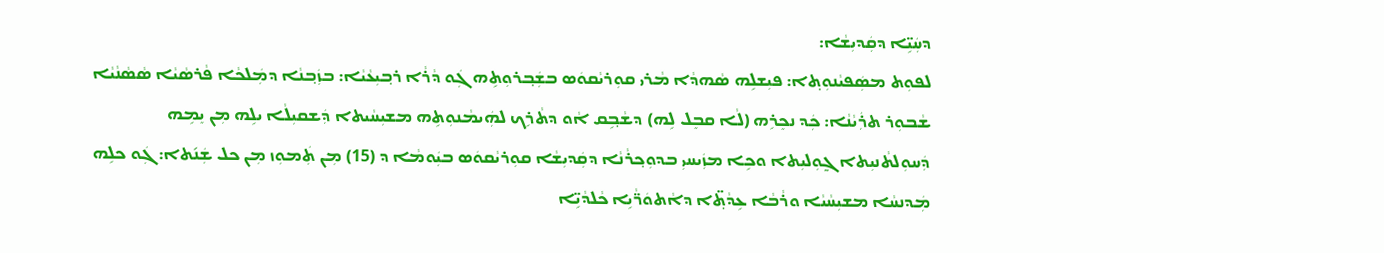ܕܚܲܝܹ̈ܐ ܕܩܲܕܝܼܫܵܐ:
ܠܦܘܼܬ ܡܣܲܦܝܵܢܘܼܬ݂ܐ: ܦܝܼܫܠܹܗ ܣܵܗܕܵܐ ܡܵܪܝ ܩܘܼܪܝܵܩܘܿܣ ܒܫܲܒ݂ܪܘܼܬܹܗ ܓܲܘ ܕܵܪܵܐ ܪܒ݂ܝܼܥܵܝܵܐ: ܒܙܲܒ݂ܢܵܐ ܕܡܲܠܟܵܐ ܦܵܪܣܵܝܵܐ ܣܵܣܵܢܵܝܵܐ ܫܵܒܘܼܪ ܬܪܲܝܵܢܵܐ: ܟܲܕ ܢܟܸܪܹܗ (ܠܵܐ ܩܒܸܠ ܠܹܗ) ܕܫܵܒ݂ܹܩ ܐܵܘ ܕܬܵܪܹܟ ܠܗܲܝܡܵܢܘܼܬܹܗ ܡܫܝܼܚܵܝܬܐ ܕܲܫܩܝܼܠܵܐ ܝܠܹܗ ܡܼܢ ܝܸܡܹܗ ܕܲܚܘܼܠܬܵܢܝܼܬܐ ܓ̰ܘܼܠܝܼܬܐ ܘܟܹܐ ܡܙܲܝܚܝܼ ܒܕܘܼܟ݂ܪܵܢܵܐ ܕܩܲܕܝܼܫܵܐ ܩܘܼܪܝܵܩܘܿܣ ܒܝܲܘܡܵܐ ܕ (15) ܡܼܢ ܬܲܡܘܼܙ ܡܼܢ ܟܠ ܫܲܢ݇ܬܐ: ܓܲܘ ܟܠܹܗ ܡܲܕܢܚܵܐ ܡܫܝܼܚܵܝܵܐ ܘܪܵܒܵܐ ܥܹܕܵܬ݂̈ܐ ܕܐܵܬܘܿܪ̈ܵܝܹܐ ܟܵܠܕܵܝܹ̈ܐ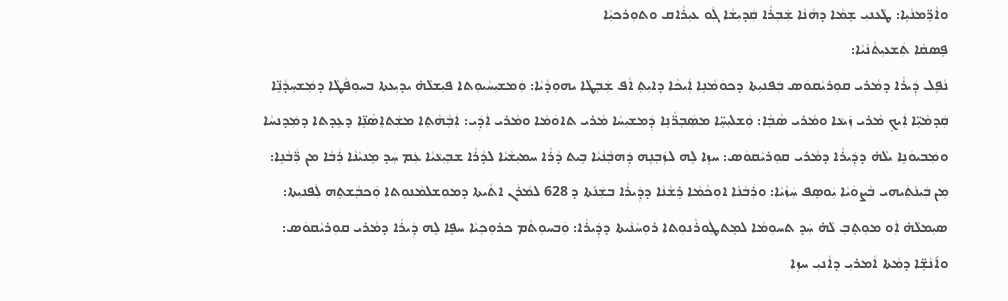ܘܐܵܪܸ̈ܡܢܵܝܹܐ: ܛܵܥܢܝܼ ܫܸܡܵܐ ܕܗܵܢܵܐ ܫܲܒ݂ܪܵܐ ܩܲܕܝܼܫܵܐ ܓܲܘ ܥܝܼܪܵܐܩ ܘܬܘܼܪܟܝܼܵܐ
ܦܸܣܩܵܐ ܬܲܫܥܝܼܬܵܢܵܝܵܐ:
ܢܵܦܹܠ ܕܲܝܪܵܐ ܕܡܵܪܝ ܩܘܼܪܝܵܩܘܿܣ ܒܲܦܢܝܼܬܐ ܕܟܘܿܡܵܢܹܐ ܐܲܝܟܵܐ ܕܐܝܼܬ݂ ܐܵܦ ܫܲܒ݂ܛܵܐ ܝܗܘܼܕܵܝܵܐ: ܘܲܡܫܝܼܚܵܝܘܼܬܐ ܦܝܼܫܠܵܗ̇ ܝܕܝܼܥܬܐ ܒܚܘܼܦܵܛܵܐ ܕܡܲܫܚܸܕܵܢܹ̈ܐ ܩܲܕܡܵܝܹ̈ܐ ܐܲܝܟ݂ ܡܵܪܝ ܙܲܝܥܵܐ ܘܡܵܪܝ ܣܵܒ݂ܵܐ: ܘܲܫܠܝܼܚܹ̈ܐ ܡܣܲܒ݂ܪ̈ܵܢܹܐ ܕܲܡܫܝܼܚܵܐ ܡܵܪܝ ܬܐܘܿܡܵܐ ܘܡܵܪܝ ܐܲܕܲܝ: ܐܲܒ݂ܵܗܵܬ݂ܐ ܡܫܲܬܐܸܣܵܢܹ̈ܐ ܕܥܹܕܬܐ ܕܡܲܕܢܚܵܐ ܘܡܲܒܝܘܿܢܹܐ ܝܠܵܗ̇ ܕܕܲܝܪܵܐ ܕܡܵܪܝ ܩܘܼܪܝܵܩܘܿܣ: ܚܙܹܐ ܠܹܗ ܠܙܲܒ݂ܢܹܗ ܕܲܗܒ݂ܵܢܵܝܵܐ ܒܹܝܬ ܕܵܪܵܐ ܚܡܝܼܫܵܝܵܐ ܠܕܵܪܵܐ ܫܒ݂ܝܼܥܵܝܵܐ ܥܲܡ ܚܲܕ ܡܸܢܝܵܢܵܐ ܪܲܒܵܐ ܡܢ ܪ̈ܲܒܵܢܹܐ: ܡܼܢ ܒܲܝܢܵܬܲܝܗܝ ܒܵܨܘܿܝܵܐ ܝܲܘܣܸܦ ܚܲܙܵܝܵܐ: ܘܪܲܒܵܢܵܐ ܐܘܼܟܵܡܵܐ ܪܹܫܵܢܵܐ ܕܕܲܝܪܵܐ ܒܫܲܢ݇ܬܐ ܕ 628 ܠܡܵܪܲܢ ܐܬܵܝܬܐ ܕܡܘܼܫܠܡܵܢܘܼܬܐ ܘܲܟܒ݂ܵܫܬܹܗ ܠܲܦܢܝܼܬܐ: ܣܝܼܡܠܵܗ̇ ܐܲܘ ܡܘܼܬܸܒ݂ ܠܵܗ̇ ܚܲܕ ܬܚܘܼܡܵܐ ܠܡܸܬܛܲܘܪܵܢܘܼܬܐ ܪܘܼܚܵܢܵܝܬܐ ܕܕܲܝܪܵܐ: ܘܲܒܚܘܼܬܵܡ ܟܪܘܼܟ݂ܝܵܐ ܚܦܹܐ ܠܹܗ ܕܲܝܪܵܐ ܕܡܵܪܝ ܩܘܼܪܝܵܩܘܿܣ: ܘܐ݇ܢܵܫܹ̈ܐ ܕܡܵܬܐ ܐܵܡܪܝܼ ܕܐܵܢܝܼ ܚܙܹܐ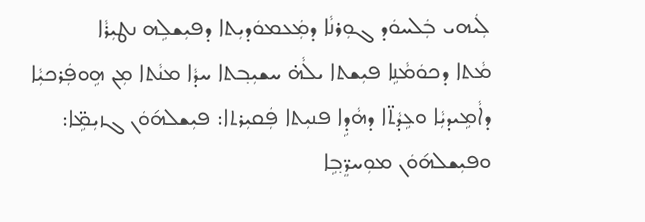ܠܲܝܗܝ ܒܲܠܚܘܿܕ ܓܘܼܪܢܵܐ ܕܡܲܥܡܘܿܕܝܼܬܐ ܕܦܝܼܫܠܹܗ ܢܛܝܼܪܵܐ
ܡܵܬܐ ܕܟܘܿܡܵܢܹܐ ܦܝܼܫܬܐ ܝܠܵܗ̇ ܚܫܝܼܒ݂ܬܐ ܚܕܵܐ ܡܢܵܬܐ ܡܼܢ ܗܹܘܦܲܪܟܝܼܵܐ ܕܐܵܡܹܝܕܝܼܵܐ ܘܥܹܕܵܬ݂̈ܐ ܕܗܵܕܹܐ ܦܢܝܼܬܐ ܦܲܩܝܼܪܬܐ: ܦܝܼܫܠܗ݇ܘܿܢ ܓܙܝܼܡܹ̈ܐ: ܘܦܝܼܫܠܗ݇ܘܿܢ ܡܘܼܚܪܸ̈ܒ݂ܹܐ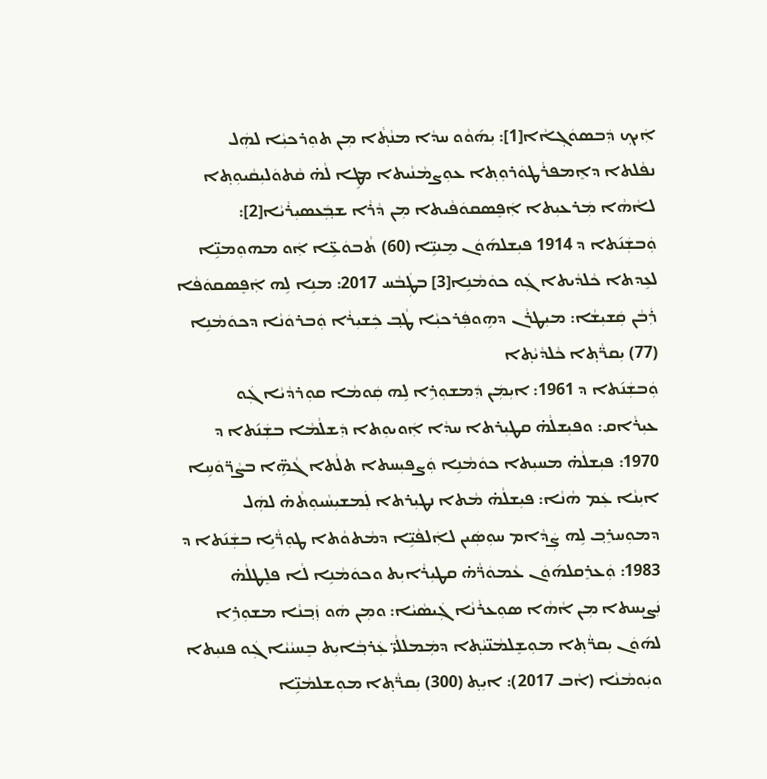ܐܲܝܟ݂ ܕܲܒܣܘܿܓ݂ܐܵܐ[1]: ܝܼܗ݇ܘܵܘ ܚܕܵܐ ܡܢܵܬ݂ܵܐ ܡܼܢ ܬܘܼܪܟܝܼܵܐ ܠܗܲܠ ܢܦܵܠܬܐ ܕܐܸܡܦܪܵܛܘܿܪܘܼܬ݂ܐ ܥܘܼܨܡܵܢܵܝܬܐ ܡܛܹܐ ܠܵܗ̇ ܩܵܬܘܿܠܝܼܩܵܝܘܼܬ݂ܐ ܠܐܵܗܵܐ ܡܲܪܥܝܼܬܐ ܐܲܦܸܣܩܘܿܦܵܝܬܐ ܡܼܢ ܕܵܪܵܐ ܫܒ݂ܲܥܣܝܼܪܵܝܵܐ[2]: ܘܲܒܫܲܢ݇ܬܐ ܕ 1914 ܦܝܼܫܠܗ݇ܘܿܢ ܡܸܢܝܹ̈ܐ (60) ܬܵܒܘܿܥܹ̈ܐ ܐܲܘ ܡܗܘܼܡܢܹ̈ܐ ܠܥܹܕܬܐ ܟܵܠܕܵܝܬܐ ܓܲܘ ܟܘܿܡܵܢܹܐ[3] ܒܛܲܒܵܚ 2017: ܡܢܹܐ ܠܹܗ ܐܲܦܸܣܩܘܿܦܵܐ ܪܲܒܵܢ ܩܲܫܝܼܫܵܐ: ܡܝܼܛܪܵܢ ܕܗܹܘܦܲܪܟܝܼܵܐ ܛܵܒ݂ ܟܲܫܝܼܪܵܐ ܘܲܒܪܘܿܢܵܐ ܕܟܘܿܡܵܢܹܐ (77) ܝܼܩܪ̈ܵܬ݂ܐ ܟܵܠܕܵܝܵܬ݂ܐ
ܘܲܒܫܲܢ݇ܬܐ ܕ 1961: ܐܝܼܡܲܢ ܕܲܡܫܘܼܪܹܐ ܠܹܗ ܩܲܘܡܵܐ ܩܘܼܪܕܵܝܵܐ ܓܲܘ ܥܝܼܪܵܐܩ: ܘܦܝܼܫܠܵܗ̇ ܩܛܝܼܪܬܐ ܚܕܵܐ ܐܲܘܝܘܼܬܐ ܕܲܫܠܵܡܵܐ ܒܫܲܢ݇ܬܐ ܕ 1970: ܦܝܼܫܠܵܗ̇ ܡܚܝܼܬܐ ܟܘܿܡܵܢܹܐ ܘܲܨܦܝܼܚܬܐ ܬܠܵܬܐ ܓܵܗܹ̈ܐ ܒܨܵܪ̈ܘܿܚܹܐ ܐܝܼܢܵܐ ܥܲܡ ܗܵܢܵܐ: ܦܝܼܫܠܵܗ̇ ܡܵܬܐ ܢܛܝܼܪܬܐ ܠܲܡܫܝܼܚܵܝܘܼܬܵܗ̇ ܠܗܲܠ ܕܡܘܼܚܪܸܒ݂ ܠܹܗ ܨܲܕܵܐܡ ܚܘܼܣܲܝܢ ܠܐܲܠܦܵܝܹ̈ܐ ܕܡܵܬܘܵܬܐ ܛܘܼܪ̈ܵܝܹܐ ܒܫܲܢ݇ܬܐ ܕ 1983: ܘܲܥܪܸܩܠܗ݇ܘܿܢ ܥܵܡܘܿܪ̈ܵܗ̇ ܩܛܝܼܪܵܐܝܼܬ ܘܟܘܿܡܵܢܹܐ ܠܵܐ ܦܠܸܛܠܵܗ̇ ܢܲܨܝܼܚܬܐ ܡܼܢ ܐܵܗܵܐ ܣܘܼܥܪܵܢܵܐ ܓܲܝܣܵܝܵܐ: ܘܡܼܢ ܗܿܘ ܙܲܒ݂ܢܵܐ ܡܫܘܼܪܹܐ ܠܗ݇ܘܿܢ ܝܼܩܪ̈ܵܬ݂ܐ ܡܘܼܫܸܠܡܵܢ̈ܝܵܬ݂ܐ ܕܡܲܡܠܠܵܝ̈ ܥܲܪܒ݂ܵܐܝܼܬ ܒܸܚܝܵܝܵܐ ܓܲܘ ܦܢܝܼܬܐ ܘܝܲܘܡܵܢܵܐ (ܐܵܒ 2017): ܐܝܼܬ݂ (300) ܝܼܩܪ̈ܵܬ݂ܐ ܡܘܼܫܠܡܵܢܹ̈ܐ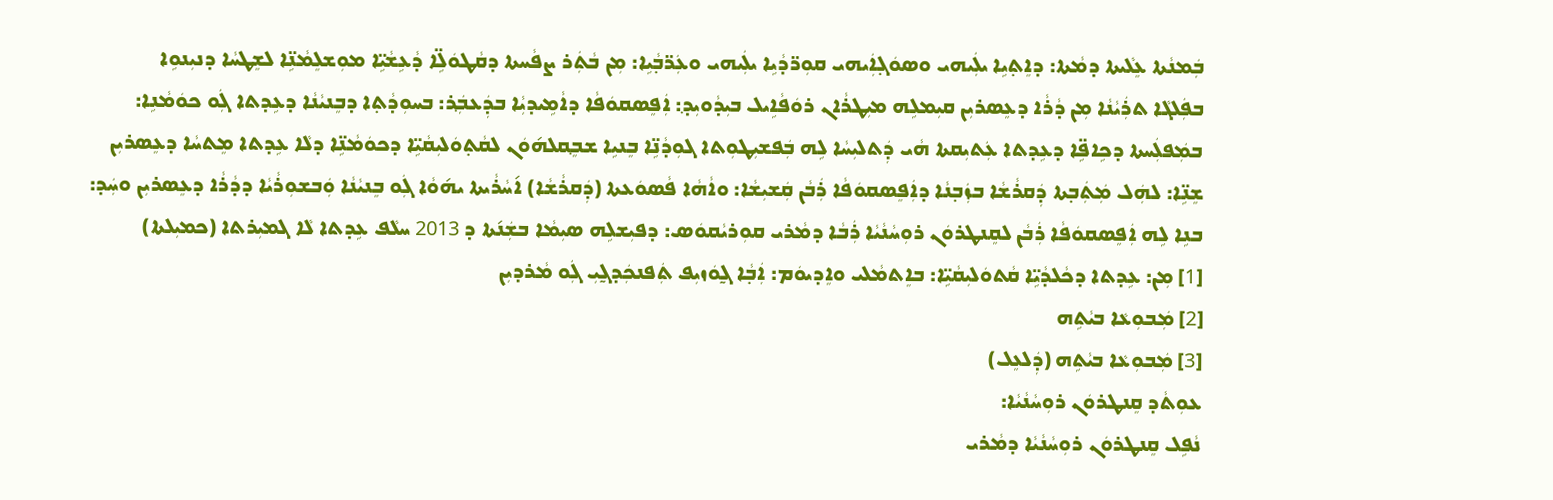ܒܲܡܢܵܬܐ ܥܸܠܵܝܬܐ ܕܡܵܬܐ: ܕܐܸܬ݂ܝܹܐ ܝܠܲܝܗܝ ܘܣܘܿܓ݂ܐܲܝܗܝ ܩܘܼܪ̈ܕܵܝܹܐ ܝܠܲܝܗܝ ܘܥܲܪ̈ܒ݂ܵܝܹܐ: ܡܼܢ ܒܵܬܲܪ ܨܦܵܚܬܐ ܕܩܵܛܘܿܠܹ̈ܐ ܕܵܥܹܫܵܝܹ̈ܐ ܡܘܼܫܠܸܡܵܢܹ̈ܐ ܠܫܸܛܚܵܐ ܕܢܝܼܢܘܹܐ
ܒܦܲܠܓܵܐ ܬܪܲܝܵܢܵܐ ܡܼܢ ܕܵܪܵܐ ܕܥܸܣܪܝܼܢ ܩܝܼܡܠܹܗ ܡܝܼܛܪܵܐܢ ܪܘܿܦܵܐܹܝܠ ܒܝܼܕܵܘܝܼܕ݂: ܐܲܦܸܣܩܘܿܦܵܐ ܕܐܵܡܹܝܕܝܼܵܐ ܒܕܲܥܒ݂ܲܪ: ܒܚܘܼܕܵܬ݂ܐ ܕܒܸܢܝܵܢܵܐ ܕܥܹܕܬܐ ܓܲܘ ܟܘܿܡܵܢܹܐ: ܒܡܲܦܠܲܚܬܐ ܕܟܹܐܦܹ̈ܐ ܕܥܹܕܬܐ ܥܲܬܝܼܩܬܐ ܗܵܝ ܕܲܬܠܝܼܚܵܐ ܠܹܗ ܒܲܦܫܝܼܛܘܼܬܐ ܓܘܼܕܵܢܹ̈ܐ ܒܸܢܝܹܐ ܫܒ݂ܸܩܠܗ݇ܘܿܢ ܠܩܵܬ݂ܘܿܠܝܼܩܵܝܹ̈ܐ ܕܟܘܿܡܵܢܹ̈ܐ ܕܠܵܐ ܥܹܕܬܐ ܡܸܬܚܵܐ ܕܥܸܣܪܝܼܢ ܫܸܢܹ̈ܐ: ܠܗܲܠ ܡܲܬܲܒ݂ܬܐ ܕܲܩܪܵܫܵܐ ܒܙܲܒ݂ܢܵܐ ܕܐܲܦܸܣܩܘܿܦܵܐ ܪܲܒܵܢ ܩܲܫܝܼܫܵܐ: ܘܐܵܗܵܐ ܦܵܣܘܿܥܬܐ (ܕܲܩܪܵܫܵܐ) ܐ݇ܚܵܪܵܝܬܐ ܝܗ݇ܘܵܐ ܓܲܘ ܒܸܢܝܵܢܵܐ ܘܲܒܫܘܼܪܵܝܵܐ ܕܕܵܪܵܐ ܕܥܸܣܪܝܼܢ ܘܚܲܕ: ܒܢܹܐ ܠܹܗ ܐܲܦܸܣܩܘܿܦܵܐ ܪܲܒܵܢ ܠܩܸܢܛܪܘܿܢ ܪܘܼܚܵܢܵܝܵܐ ܪܲܒܵܐ ܕܡܵܪܝ ܩܘܼܪܝܵܩܘܿܣ: ܕܦܝܼܫܠܹܗ ܣܝܼܡܵܐ ܒܫܲܢ݇ܬܐ ܕ 2013 ܚܠܵܦ ܥܹܕܬܐ ܠܵܐ ܓܡܝܼܪܬܐ (ܟܡܝܼܠܬܐ)
[1] ܡܼܢ: ܥܹܕܬܐ ܕܟܵܠܕܵܝܹ̈ܐ ܩܵܬܘܿܠܝܼܩܵܝܹ̈ܐ: ܒܐܸܬܡܵܠܝ ܘܐܸܕܝܘܿܡ: ܐܲܒ݂ܵܐ ܓ̰ܘܿܙܝܼܦ ܬܲܦܢܟܲܕܓ̰ܝܼ ܓܲܘ ܡܵܪܕܝܼܢ
[2] ܡܲܒܘܼܥܵܐ ܒܝܵܬܹܗ
[3] ܡܲܒܘܼܥܵܐ ܒܝܵܬܹܗ (ܕܲܠܥܸܠ)
ܥܘܼܬܵܕ ܩܸܢܛܪܘܿܢ ܪܘܼܚܵܢܵܝܵܐ:
ܢܵܦܹܠ ܩܸܢܛܪܘܿܢ ܪܘܼܚܵܢܵܝܵܐ ܕܡܵܪܝ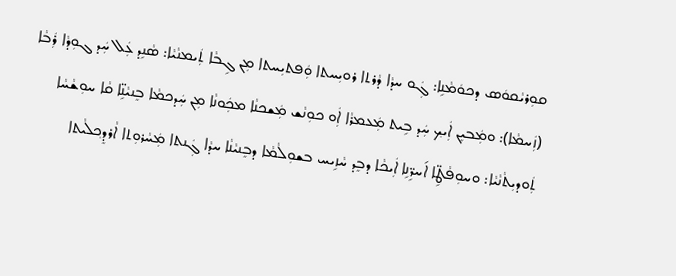ܩܘܼܪܝܵܩܘܿܣ ܕܟܘܿܡܵܢܹܐ: ܓܲܘ ܚܕܵܐ ܕܵܪܬܐ ܪܘܝܼܚܬܐ ܘܲܦܬܝܼܚܬܐ ܡܼܢ ܓܹܒܵܐ ܬܲܝܡܢܵܝܵܐ: ܣܵܢܹܕ ܥܲܠ ܚܲܕ ܓܘܼܕܵܐ ܪܲܒܵܐ (ܙܲܚܡܵܐ): ܘܡܲܒܝܸܢ ܐܲܝܟ݂ ܚܲܕ ܒܹܝܬ ܡܲܥܡܪܵܐ ܐܲܘ ܟܘܼܢܵܫ ܡܲܫܟܢܵܐ ܡܟܲܘܢܵܐ ܡܼܢ ܚܲܕܟܡܵܐ ܒܸܢܝܵܢܹ̈ܐ ܩܵܐ ܚܘܼܫܵܚܵܐ ܬܲܘܕܝܼܬܵܢܵܝܵܐ: ܘܚܘܼܦܵܛܹ̈ܐ ܐ݇ܚܪܹ̈ܢܹܐ ܐܲܝܟܵܐ ܕܒܸܕ ܚܵܙܹܝܚ ܒܫܘܼܠܵܡܵܐ ܕܒܸܢܝܵܢܵܐ ܚܕܵܐ ܓܲܢܬܐ ܡܲܚܵܪܘܼܬܐ ܐܵܪܕܸܟ݂ܠܵܝܬܐ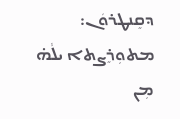ܕܩܸܢܛܪܘܿܢ: ܡܬܘܼܪܸܨܬܐ ܝܠܵܗ̇ ܡܼܢ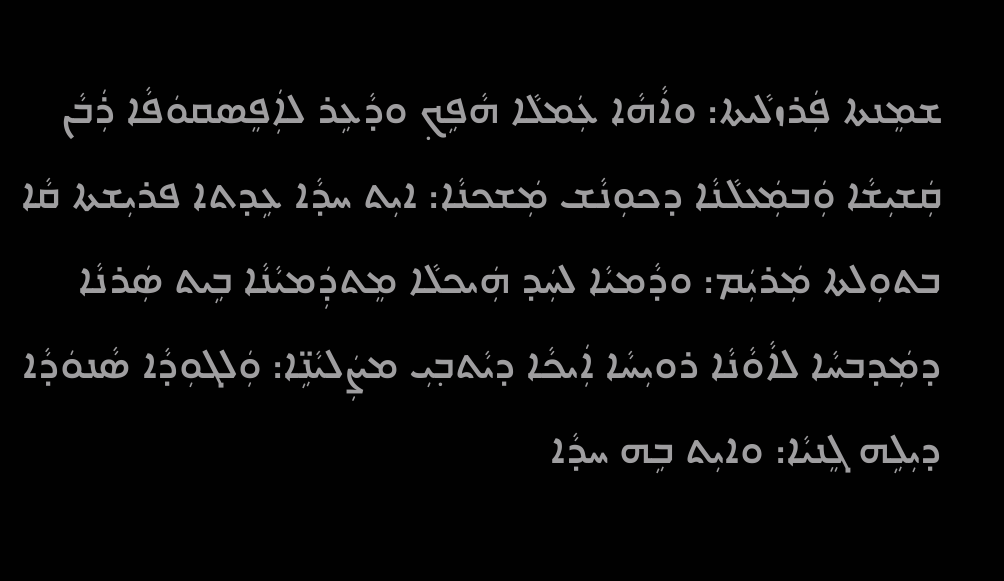ܫܡܸܢܬܐ ܦܲܪܙܠܵܝܬܐ: ܘܐܵܗܵܐ ܥܲܡܠܵܐ ܗܵܦܹܟ݂ ܘܕܵܥܹܪ ܠܐܲܦܸܣܩܘܿܦܵܐ ܪܲܒܵܢ ܩܲܫܝܼܫܵܐ ܘܲܒܡܲܥܠܵܢܵܐ ܕܟܘܼܢܵܫ ܡܲܫܟܢܵܐ: ܐܝܼܬ ܚܕܵܐ ܥܹܕܬܐ ܦܪܝܼܫܬܐ ܩܵܐ ܒܬܘܼܠܬܐ ܡܲܪܝܲܡ: ܘܕܵܡܝܵܐ ܠܚܲܕ ܗܲܝܟܠܵܐ ܡܸܬܕܲܡܝܵܢܵܐ ܒܹܝܬ ܣܲܪܢܵܐ ܕܡܲܕܒܚܵܐ ܠܐܵܘܵܢܵܐ ܪܘܝܼܚܵܐ ܐܲܝܟܵܐ ܕܝܵܬܒ݂ܝܼ ܡܨܲܠܝܵܢܹ̈ܐ: ܘܲܠܓܘܼܕܵܐ ܣܵܢܘܿܕܵܐ ܕܝܼܠܹܗ ܓܸܢܝܵܐ: ܘܐܝܼܬ ܒܹܗ ܚܕܵܐ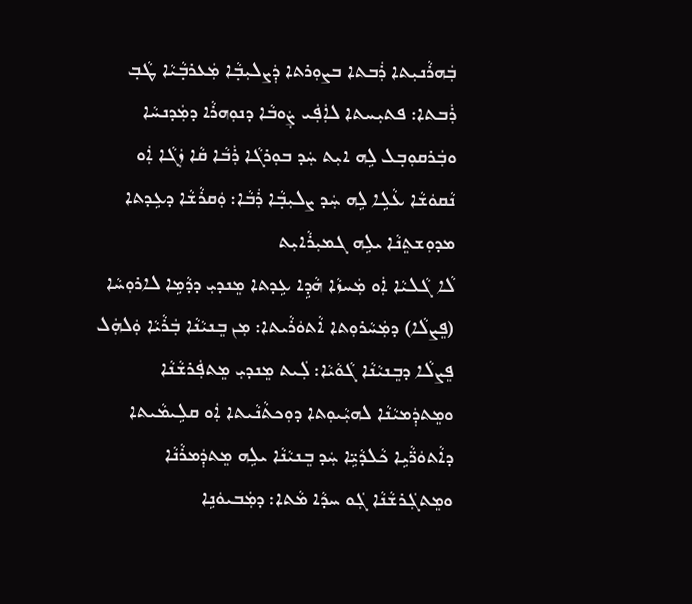ܒܲܗܪܵܢܝܼܬܐ ܪܲܒܬܐ ܒܨܘܼܪܬܐ ܕܲܨܠܝܼܒ݂ܵܐ ܡܲܥܪܒ݂ܵܝܵܐ ܛܵܒ݂ ܪܲܒܬܐ: ܦܬܝܼܚܬܐ ܠܐܲܦܲܝ ܨܲܘܒܵܐ ܕܢܘܼܗܪܵܐ ܕܡܲܕܢܚܵܐ ܘܒܲܪܩܘܼܒ݂ܠ ܠܹܗ ܐܝܼܬ ܚܲܕ ܒܘܼܪܓܵܐ ܪܲܒܵܐ ܩܵܐ ܙܲܓܵܐ ܐܲܘ ܢܵܩܘܿܫܵܐ ܥܵܠܹܐ ܠܹܗ ܚܲܕ ܨܠܝܼܒ݂ܵܐ ܪܲܒܵܐ: ܘܲܩܪܵܫܵܐ ܕܥܹܕܬܐ ܡܕܘܼܫܬܸܢܵܐ ܝܠܹܗ ܓܡܝܼܪܵܐܝܼܬ
ܠܵܐ ܓܵܠܝܵܐ ܐܲܘ ܡܲܚܙܵܐ ܗܵܕܹܐ ܥܹܕܬܐ ܡܸܢܕܝܼ ܕܕܵܡܹܐ ܠܐܪܘܼܚܵܐ (ܦܸܨܠܵܐ) ܕܡܲܚܵܪܘܼܬܐ ܐܵܬܘܿܪܵܝܬܐ: ܡܼܢ ܒܸܢܝܵܢܵܐ ܒܲܪܵܝܵܐ ܘܲܠܗܲܠ ܦܸܨܠܵܐ ܕܒܸܢܝܵܢܵܐ ܓܵܘܵܝܵܐ: ܠܲܝܬ ܡܸܢܕܝܼ ܡܸܬܦܲܪܫܵܢܵܐ ܘܡܸܬܕܲܡܝܵܢܵܐ ܠܗܝܼܵܝܘܼܬܐ ܕܘܼܟܬܵܢܵܝܬܐ ܐܲܘ ܩܠܹܝܡܵܝܬܐ ܕܐܵܬܘܿܪ̈ܵܝܹܐ ܟܵܠܕܵܝܹ̈ܐ ܚܲܕ ܒܸܢܝܵܢܵܐ ܝܠܹܗ ܡܸܬܕܲܡܪܵܢܵܐ ܘܡܸܬܓܲܪܫܵܢܵܐ ܓܲܘ ܚܕܵܐ ܡܵܬܐ: ܕܡܲܒܝܘܿܢܹܐ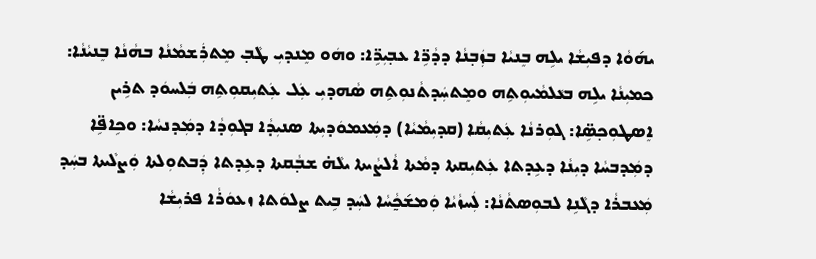ܝܗ݇ܘܵܐ ܕܦܝܼܫܵܐ ܝܠܹܗ ܒܸܢܝܵܐ ܒܙܲܒ݂ܢܵܐ ܕܕܵܪܹ̈ܐ ܥܒ݂ܝܼܪܹ̈ܐ: ܘܗܿܘ ܡܸܢܕܝܼ ܛܵܒ݂ ܡܸܬܪܲܫܡܵܢܵܐ ܒܗܵܢܵܐ ܒܸܢܝܵܢܵܐ: ܟܡܝܼܢܵܐ ܝܠܹܗ ܒܥܵܠܡܵܝܘܼܬܹܗ ܘܡܸܬܚܲܕܬܵܢܘܼܬܹܗ ܣܵܗܕܝܼ ܥܲܠ ܥܲܬܝܼܩܘܼܬܹܗ ܒܲܠܚܘܿܕ ܬܪܹܝܢ ܐܸܣܛܘܼܟ݂ܣܹ̈ܐ: ܓܘܼܪܢܵܐ ܥܲܬܝܼܩܵܐ (ܩܕܝܼܡܵܝܵܐ) ܕܡܲܥܡܘܿܕܝܼܬܐ ܣܢܝܼܕܵܐ ܒܓܘܼܕܵܐ ܕܡܲܕܢܚܵܐ: ܘܟܹܐܦܹ̈ܐ ܕܡܲܕܒܚܵܐ ܕܝܼܢܵܐ ܕܥܹܕܬܐ ܥܲܬܝܼܩܬܐ ܕܡܵܬܐ ܐܵܠܨܵܝܬܐ ܝܠܵܗ̇ ܫܒ݂ܵܩܬܐ ܕܥܹܕܬܐ ܕܲܒܬܘܼܠܬܐ ܘܲܨܠܵܝܬܐ ܒܚܲܕ ܡܲܥܒܪܵܐ ܕܓܵܢܹܐ ܠܒܘܼܣܬܵܢܵܐ: ܠܲܚܙܵܝܵܐ ܘܲܡܫ݇ܟ̰ܵܚܵܐ ܠܚܲܕ ܒܹܝܬ ܨܠܘܿܬܐ ܙܥܘܿܪܵܐ ܦܪܝܼܫܵܐ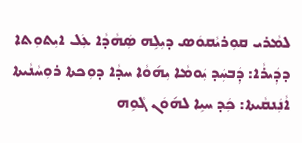ܠܡܵܪܝ ܩܘܼܪܝܵܩܘܿܣ ܕܝܼܠܹܗ ܣܲܗܵܕܵܐ ܥܲܠ ܐܝܼܬܘܼܬܐ ܕܕܲܝܪܵܐ: ܕܲܒܚܲܕ ܝܲܘܡܵܐ ܝܼܗ݇ܘܵܐ ܚܕܵܐ ܕܘܼܟܬܐ ܪܘܼܚܵܢܵܝܬܐ ܐܵܢܲܢܩܵܝܬܐ: ܟܲܕ ܚܝܹܐ ܠܗ݇ܘܿܢ ܓܵܘܹܗ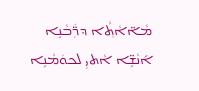ܡܵܐ̈ܐܵܬ݂ܵܐ ܕܪ̈ܲܒܵܢܹܐ
ܐ݇ܢܵܫܹ̈ܐ ܐܵܬܝܼ ܠܟܘܿܡܵܢܹܐ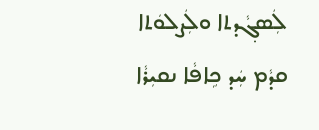ܠܲܣܓ݂ܵܕܬܐ ܘܠܲܨܠܘܿܬܐ ܩܕܵܡ ܚܲܕ ܟܹܐܦܵܐ ܢܩܝܼܪܵܐ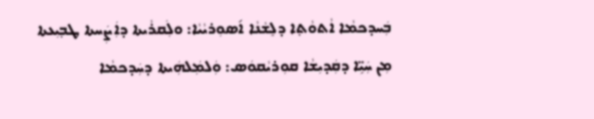ܒܲܚܕܟܡܵܐ ܐܵܬܘܵܬ݂ܐ ܕܠܸܫܵܢܵܐ ܐ݇ܣܘܼܪܝܵܝܵܐ: ܘܠܲܩܪܵܝܬܐ ܕܐܲܨܲܚܬܐ ܛܒ݂ܝܼܥܬܐ ܡܼܢ ܚܲܝܹ̈ܐ ܕܩܲܕܝܼܫܵܐ ܩܘܼܪܝܵܩܘܿܣ: ܘܲܠܡܲܠܗܲܝܬܐ ܕܚܲܕܟܡܵܐ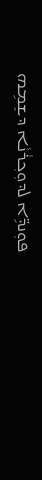ܦܘܼܢܕܹ̈ܐ ܠܕܘܼܟ݂ܪܵܢܵܐ ܕܫܸܡܹܗ